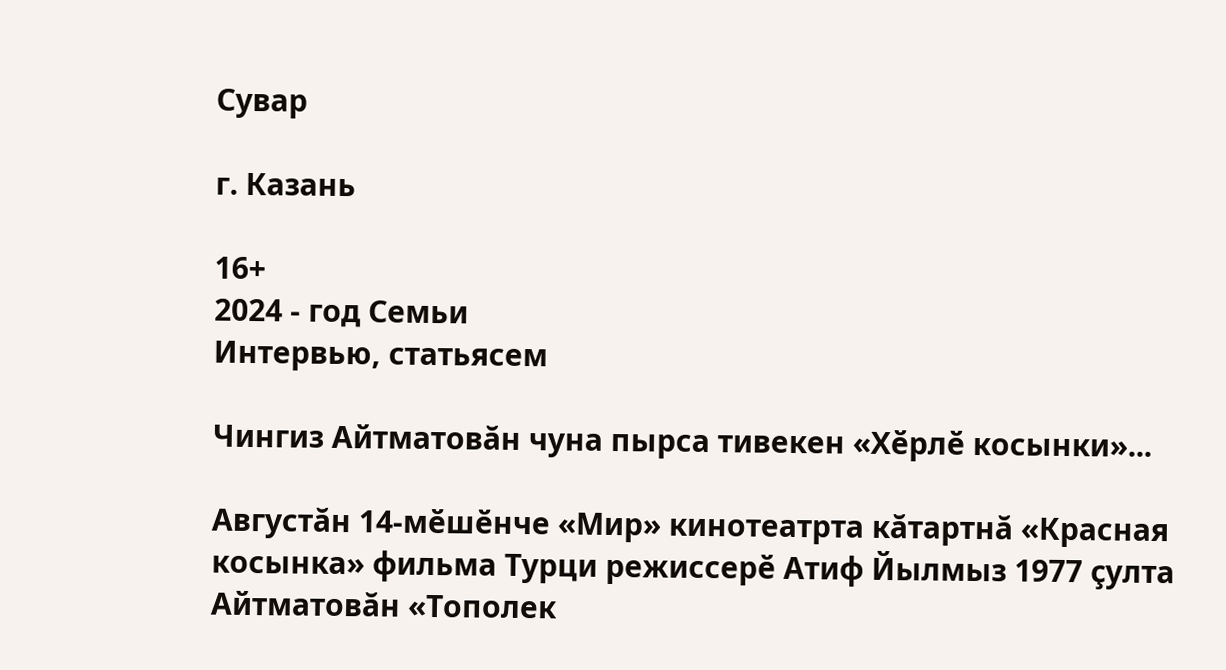Сувар

г. Казань

16+
2024 - год Семьи
Интервью, статьясем

Чингиз Айтматовăн чуна пырса тивекен «Хӗрлӗ косынки»...

Августăн 14-мӗшӗнче «Мир» кинотеатрта кăтартнă «Красная косынка» фильма Турци режиссерӗ Атиф Йылмыз 1977 çулта Айтматовăн «Тополек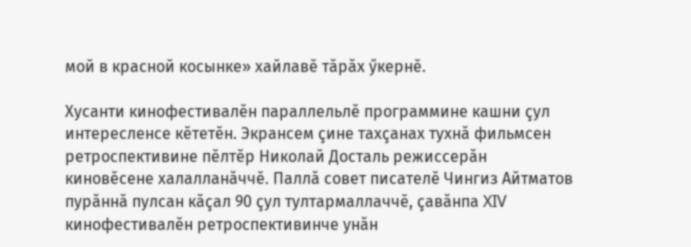мой в красной косынке» хайлавӗ тăрăх ӳкернӗ.

Хусанти кинофестивалӗн параллельлӗ программине кашни çул интересленсе кӗтетӗн. Экрансем çине тахçанах тухнă фильмсен ретроспективине пӗлтӗр Николай Досталь режиссерăн киновӗсене халалланăччӗ. Паллă совет писателӗ Чингиз Айтматов пурăннă пулсан кăçал 90 çул тултармаллаччӗ, çавăнпа XIV кинофестивалӗн ретроспективинче унăн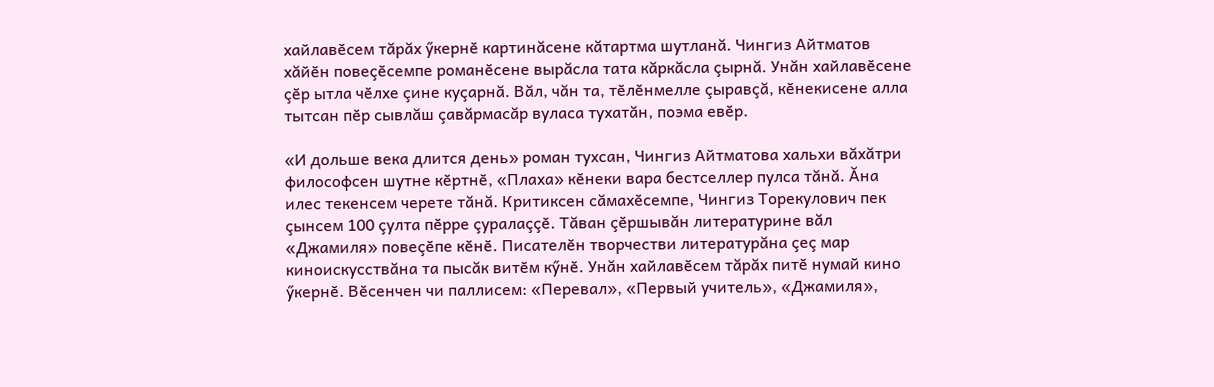хайлавӗсем тăрăх ӳкернӗ картинăсене кăтартма шутланă. Чингиз Айтматов хăйӗн повеçӗсемпе романӗсене вырăсла тата кăркăсла çырнă. Унăн хайлавӗсене çӗр ытла чӗлхе çине куçарнă. Вăл, чăн та, тӗлӗнмелле çыравçă, кӗнекисене алла тытсан пӗр сывлăш çавăрмасăр вуласа тухатăн, поэма евӗр.

«И дольше века длится день» роман тухсан, Чингиз Айтматова хальхи вăхăтри философсен шутне кӗртнӗ, «Плаха» кӗнеки вара бестселлер пулса тăнă. Ăна илес текенсем черете тăнă. Критиксен сăмахӗсемпе, Чингиз Торекулович пек çынсем 100 çулта пӗрре çуралаççӗ. Тăван çӗршывăн литературине вăл «Джамиля» повеçӗпе кӗнӗ. Писателӗн творчестви литературăна çеç мар киноискусствăна та пысăк витӗм кӳнӗ. Унăн хайлавӗсем тăрăх питӗ нумай кино ӳкернӗ. Вӗсенчен чи паллисем: «Перевал», «Первый учитель», «Джамиля»,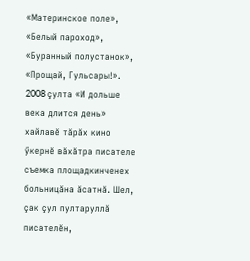«Материнское поле», «Белый пароход», «Буранный полустанок», «Прощай, Гульсары!». 2008 çулта «И дольше века длится день» хайлавӗ тăрăх кино ӳкернӗ вăхăтра писателе съемка площадкинченех больницăна ăсатнă. Шел, çак çул пултаруллă писателӗн,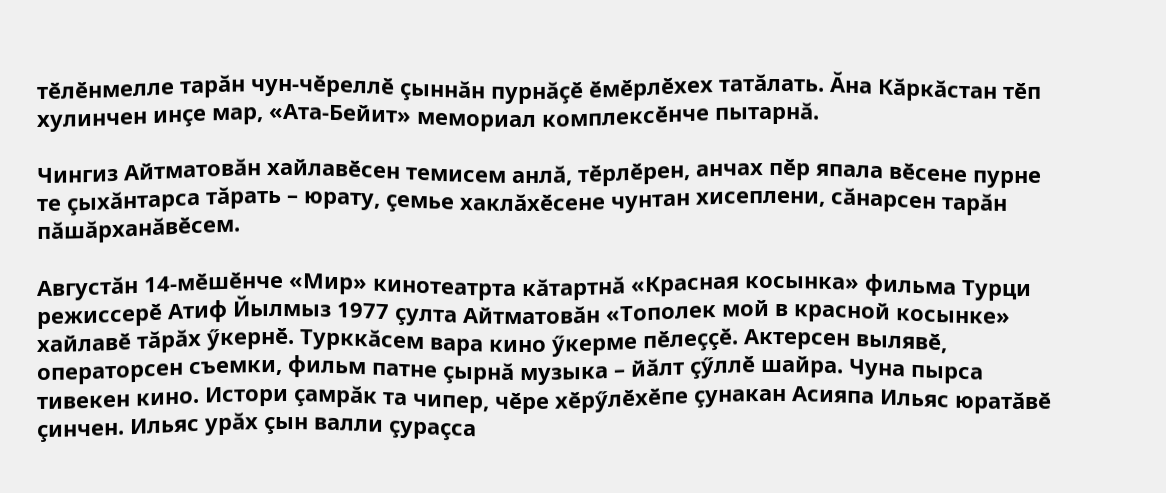тӗлӗнмелле тарăн чун-чӗреллӗ çыннăн пурнăçӗ ӗмӗрлӗхех татăлать. Ăна Кăркăстан тӗп хулинчен инçе мар, «Ата-Бейит» мемориал комплексӗнче пытарнă.

Чингиз Айтматовăн хайлавӗсен темисем анлă, тӗрлӗрен, анчах пӗр япала вӗсене пурне те çыхăнтарса тăрать – юрату, çемье хаклăхӗсене чунтан хисеплени, сăнарсен тарăн пăшăрханăвӗсем.

Августăн 14-мӗшӗнче «Мир» кинотеатрта кăтартнă «Красная косынка» фильма Турци режиссерӗ Атиф Йылмыз 1977 çулта Айтматовăн «Тополек мой в красной косынке» хайлавӗ тăрăх ӳкернӗ. Турккăсем вара кино ӳкерме пӗлеççӗ. Актерсен вылявӗ, операторсен съемки, фильм патне çырнă музыка – йăлт çӳллӗ шайра. Чуна пырса тивекен кино. Истори çамрăк та чипер, чӗре хӗрӳлӗхӗпе çунакан Асияпа Ильяс юратăвӗ çинчен. Ильяс урăх çын валли çураçса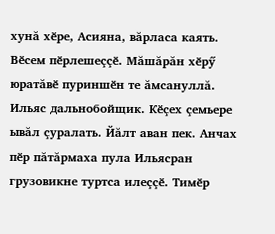хунă хӗре, Асияна, вăрласа каять. Вӗсем пӗрлешеççӗ. Мăшăрăн хӗрӳ юратăвӗ пуриншӗн те ăмсануллă. Ильяс дальнобойщик. Кӗçех çемьере ывăл çуралать. Йăлт аван пек. Анчах пӗр пăтăрмаха пула Ильясран грузовикне туртса илеççӗ. Тимӗр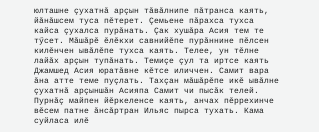юлташне çухатнă арçын тăвăлнипе пăтранса каять, йăнăшсем туса пӗтерет. Çемьене пăрахса тухса кайса çухалса пурăнать. Çак хушăра Асия тем те тӳсет. Мăшăрӗ ӗлӗкхи савнийӗпе пурăннине пӗлсен килӗнчен ывăлӗпе тухса каять. Телее, ун тӗлне лайăх арçын тупăнать. Темиçе çул та иртсе каять Джамшед Асия юратăвне кӗтсе иличчен. Самит вара ăна атте теме пуçлать. Тахçан мăшăрӗпе икӗ ывăлне çухатнă арçыншăн Асияпа Самит чи пысăк телей. Пурнăç майпен йӗркеленсе каять, анчах пӗррехинче вӗсем патне ăнсăртран Ильяс пырса тухать. Кама суйласа илӗ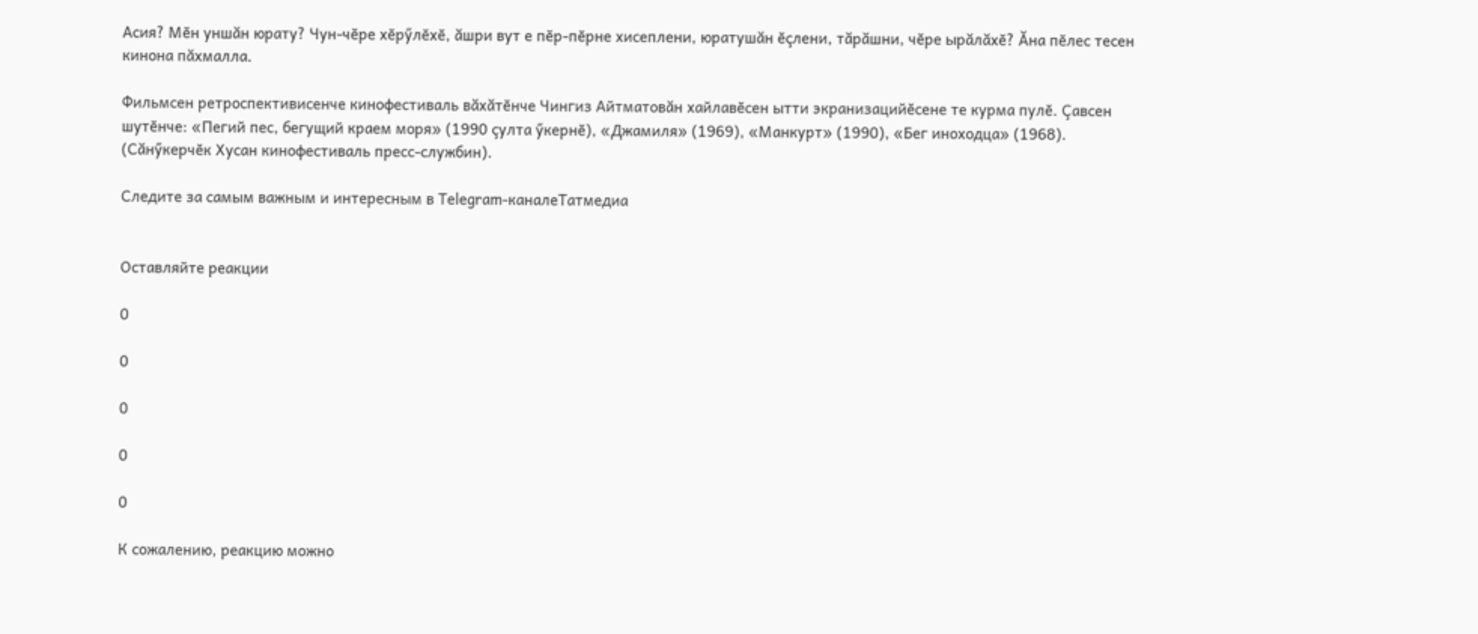Асия? Мӗн уншăн юрату? Чун-чӗре хӗрӳлӗхӗ, ăшри вут е пӗр-пӗрне хисеплени, юратушăн ӗçлени, тăрăшни, чӗре ырăлăхӗ? Ăна пӗлес тесен кинона пăхмалла.

Фильмсен ретроспективисенче кинофестиваль вăхăтӗнче Чингиз Айтматовăн хайлавӗсен ытти экранизацийӗсене те курма пулӗ. Çавсен шутӗнче: «Пегий пес, бегущий краем моря» (1990 çулта ӳкернӗ), «Джамиля» (1969), «Манкурт» (1990), «Бег иноходца» (1968). (Сăнӳкерчӗк Хусан кинофестиваль пресс-службин).

Следите за самым важным и интересным в Telegram-каналеТатмедиа


Оставляйте реакции

0

0

0

0

0

К сожалению, реакцию можно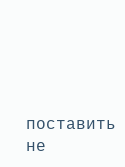поставить не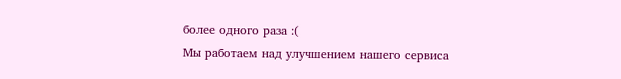более одного раза :(
Мы работаем над улучшением нашего сервиса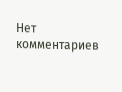Нет комментариев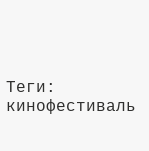Теги: кинофестиваль